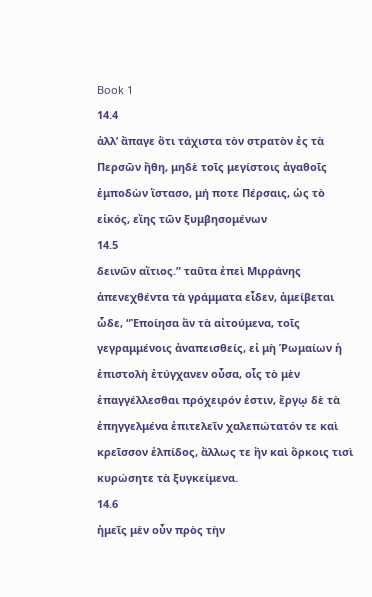Book 1
14.4
ἀλλ’ ἄπαγε ὅτι τάχιστα τὸν στρατὸν ἐς τὰ Περσῶν ἤθη, μηδὲ τοῖς μεγίστοις ἀγαθοῖς ἐμποδὼν ἵστασο, μή ποτε Πέρσαις, ὡς τὸ εἰκός, εἴης τῶν ξυμβησομένων
14.5
δεινῶν αἴτιος.” ταῦτα ἐπεὶ Μιρράνης ἀπενεχθέντα τὰ γράμματα εἶδεν, ἀμείβεται ὧδε, “Ἐποίησα ἂν τὰ αἰτούμενα, τοῖς γεγραμμένοις ἀναπεισθείς, εἰ μὴ Ῥωμαίων ἡ ἐπιστολὴ ἐτύγχανεν οὖσα, οἷς τὸ μὲν ἐπαγγέλλεσθαι πρόχειρόν ἐστιν, ἔργῳ δὲ τὰ ἐπηγγελμένα ἐπιτελεῖν χαλεπώτατόν τε καὶ κρεῖσσον ἐλπίδος, ἄλλως τε ἢν καὶ ὅρκοις τισὶ κυρώσητε τὰ ξυγκείμενα.
14.6
ἡμεῖς μὲν οὖν πρὸς τὴν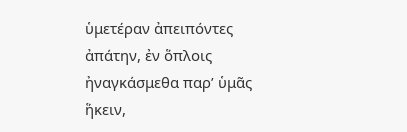ὑμετέραν ἀπειπόντες ἀπάτην, ἐν ὅπλοις ἠναγκάσμεθα παρ’ ὑμᾶς ἥκειν,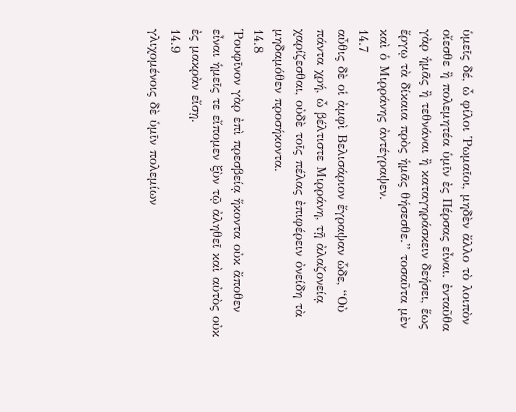ὑμεῖς δέ, ὦ φίλοι Ῥωμαῖοι, μηδὲν ἄλλο τὸ λοιπὸν οἴεσθε ἢ πολεμητέα ὑμῖν ἐς Πέρσας εἶναι. ἐνταῦθα γὰρ ἡμᾶς ἢ τεθνάναι ἢ καταγηράσκειν δεήσει, ἕως ἔργῳ τὰ δίκαια πρὸς ἡμᾶς θήσεσθε.” τοσαῦτα μὲν καὶ ὁ Μιρράνης ἀντέγραψεν.
14.7
αὖθις δὲ οἱ ἀμφὶ Βελισάριον ἔγραψαν ὧδε, “Οὐ πάντα χρή, ὦ βέλτιστε Μιρράνη, τῇ ἀλαζονείᾳ χαρίζεσθαι, οὐδὲ τοῖς πέλας ἐπιφέρειν ὀνείδη τὰ μηδαμόθεν προσήκοντα.
14.8
Ῥουφῖνον γὰρ ἐπὶ πρεσβείᾳ ἥκοντα οὐκ ἄποθεν εἶναι ἡμεῖς τε εἴπομεν ξὺν τῷ ἀληθεῖ καὶ αὐτὸς οὐκ ἐς μακρὰν εἴσῃ.
14.9
γλιχομένοις δὲ ὑμῖν πολεμίων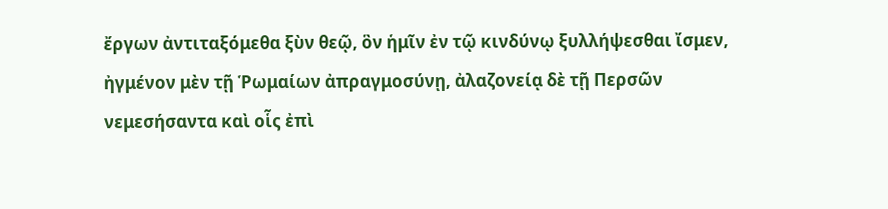ἔργων ἀντιταξόμεθα ξὺν θεῷ, ὃν ἡμῖν ἐν τῷ κινδύνῳ ξυλλήψεσθαι ἴσμεν, ἠγμένον μὲν τῇ Ῥωμαίων ἀπραγμοσύνῃ, ἀλαζονείᾳ δὲ τῇ Περσῶν νεμεσήσαντα καὶ οἷς ἐπὶ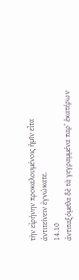τὴν εἰρήνην προκαλουμένοις ἡμῖν εἶτα ἀντιτείνειν ἐγνώκατε.
14.10
ἀντιταξόμεθα δὲ τὰ γεγραμμένα παρ’ ἑκατέρων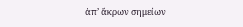ἀπ’ ἄκρων σημείων